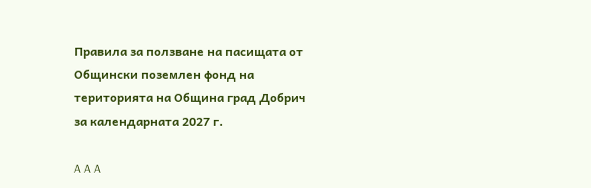Правила за ползване на пасищата от Общински поземлен фонд на територията на Община град Добрич за календарната 2027 г.

A A A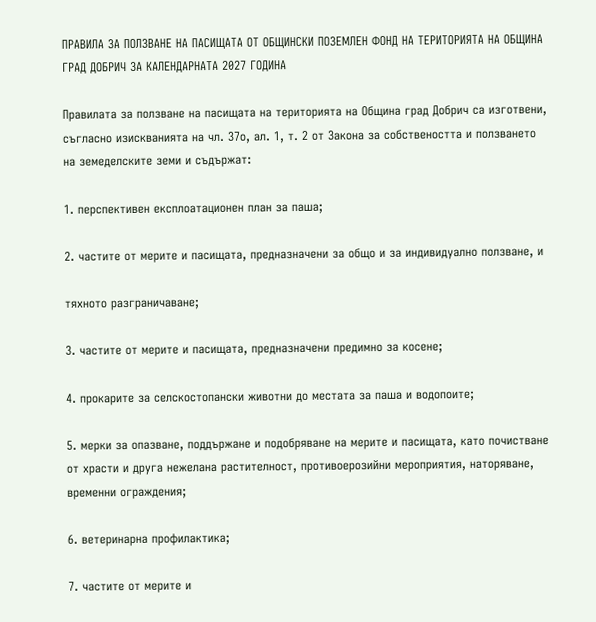ПРАВИЛА ЗА ПОЛЗВАНЕ НА ПАСИЩАТА ОТ ОБЩИНСКИ ПОЗЕМЛЕН ФОНД НА ТЕРИТОРИЯТА НА ОБЩИНА ГРАД ДОБРИЧ ЗА КАЛЕНДАРНАТА 2027 ГОДИНА

Правилата за ползване на пасищата на територията на Община град Добрич са изготвени, съгласно изискванията на чл. 37о, ал. 1, т. 2 от Закона за собствеността и ползването на земеделските земи и съдържат:

1. перспективен експлоатационен план за паша;

2. частите от мерите и пасищата, предназначени за общо и за индивидуално ползване, и

тяхното разграничаване;

3. частите от мерите и пасищата, предназначени предимно за косене;

4. прокарите за селскостопански животни до местата за паша и водопоите;

5. мерки за опазване, поддържане и подобряване на мерите и пасищата, като почистване от храсти и друга нежелана растителност, противоерозийни мероприятия, наторяване, временни ограждения;

6. ветеринарна профилактика;

7. частите от мерите и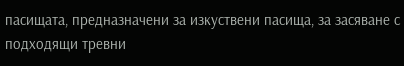пасищата, предназначени за изкуствени пасища, за засяване с подходящи тревни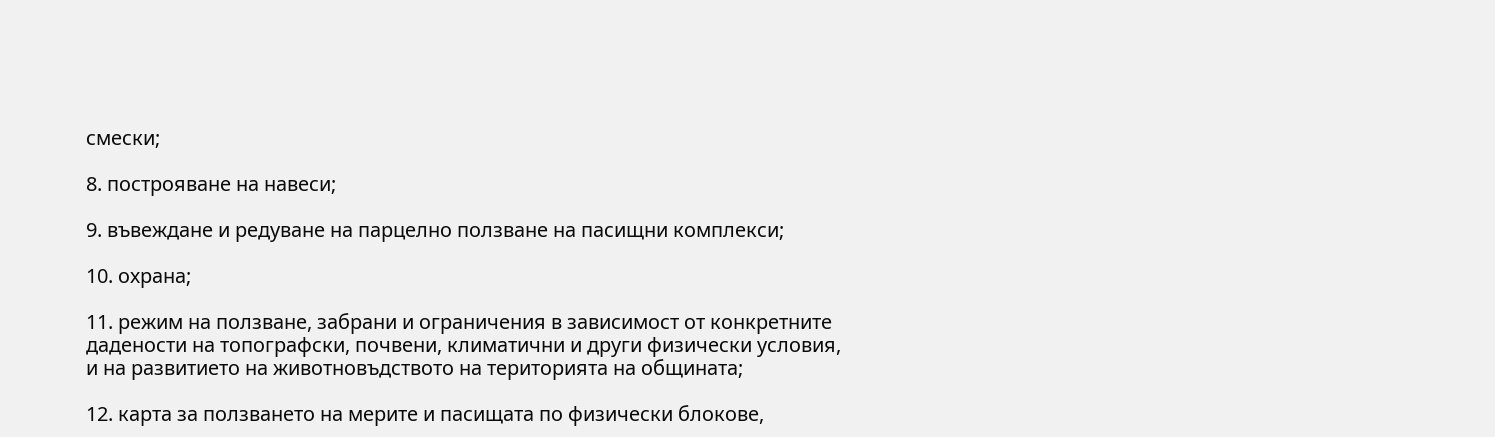смески;

8. построяване на навеси;

9. въвеждане и редуване на парцелно ползване на пасищни комплекси;

10. охрана;

11. режим на ползване, забрани и ограничения в зависимост от конкретните дадености на топографски, почвени, климатични и други физически условия, и на развитието на животновъдството на територията на общината;

12. карта за ползването на мерите и пасищата по физически блокове,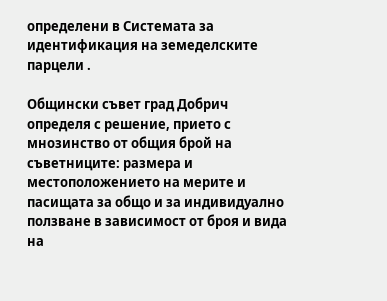определени в Системата за идентификация на земеделските парцели .

Общински съвет град Добрич определя с решение, прието с мнозинство от общия брой на съветниците: размера и местоположението на мерите и пасищата за общо и за индивидуално ползване в зависимост от броя и вида на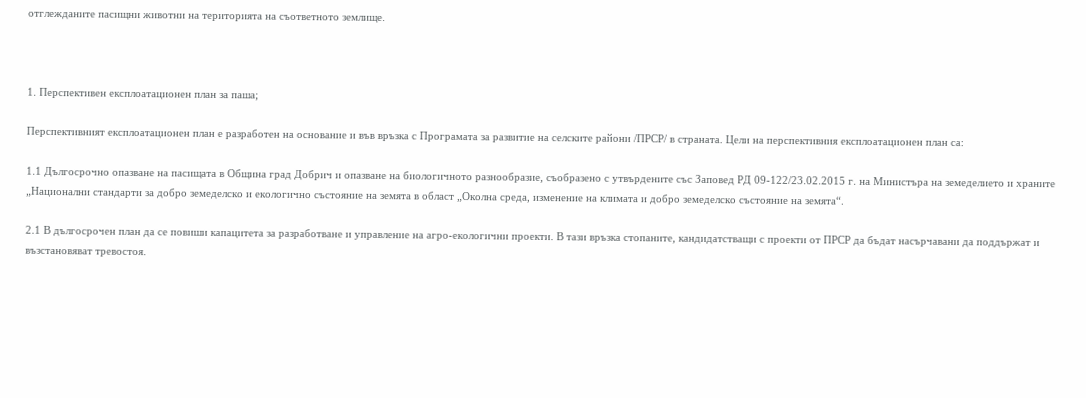отглежданите пасищни животни на територията на съответното землище.



1. Перспективен експлоатационен план за паша;

Перспективният експлоатационен план е разработен на основание и във връзка с Програмата за развитие на селските райони /ПРСР/ в страната. Цели на перспективния експлоатационен план са:

1.1 Дългосрочно опазване на пасищата в Община град Добрич и опазване на биологичното разнообразие, съобразено с утвърдените със Заповед РД 09-122/23.02.2015 г. на Министъра на земеделието и храните „Национални стандарти за добро земеделско и екологично състояние на земята в област „Околна среда, изменение на климата и добро земеделско състояние на земята“.

2.1 В дългосрочен план да се повиши капацитета за разработване и управление на агро-екологични проекти. В тази връзка стопаните, кандидатстващи с проекти от ПРСР да бъдат насърчавани да поддържат и възстановяват тревостоя.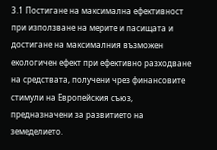3.1 Постигане на максимална ефективност при използване на мерите и пасищата и достигане на максималния възможен екологичен ефект при ефективно разходване на средствата, получени чрез финансовите стимули на Европейския съюз, предназначени за развитието на земеделието.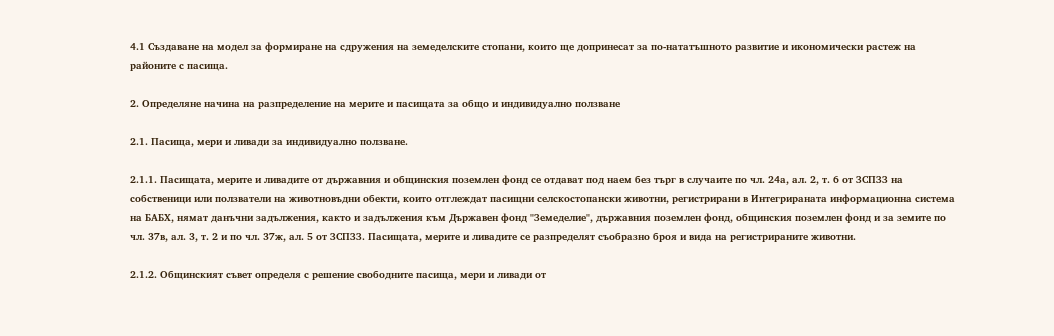4.1 Създаване на модел за формиране на сдружения на земеделските стопани, които ще допринесат за по-нататъшното развитие и икономически растеж на районите с пасища.

2. Определяне начина на разпределение на мерите и пасищата за общо и индивидуално ползване

2.1. Пасища, мери и ливади за индивидуално ползване.

2.1.1. Пасищата, мерите и ливадите от държавния и общинския поземлен фонд се отдават под наем без търг в случаите по чл. 24а, ал. 2, т. 6 от ЗСПЗЗ на собственици или ползватели на животновъдни обекти, които отглеждат пасищни селскостопански животни, регистрирани в Интегрираната информационна система на БАБХ, нямат данъчни задължения, както и задължения към Държавен фонд "Земеделие", държавния поземлен фонд, общинския поземлен фонд и за земите по чл. 37в, ал. 3, т. 2 и по чл. 37ж, ал. 5 от ЗСПЗЗ. Пасищата, мерите и ливадите се разпределят съобразно броя и вида на регистрираните животни.

2.1.2. Общинският съвет определя с решение свободните пасища, мери и ливади от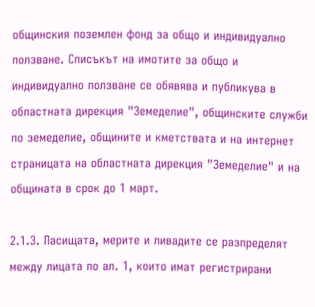общинския поземлен фонд за общо и индивидуално ползване. Списъкът на имотите за общо и индивидуално ползване се обявява и публикува в областната дирекция "Земеделие", общинските служби по земеделие, общините и кметствата и на интернет страницата на областната дирекция "Земеделие" и на общината в срок до 1 март.

2.1.3. Пасищата, мерите и ливадите се разпределят между лицата по ал. 1, които имат регистрирани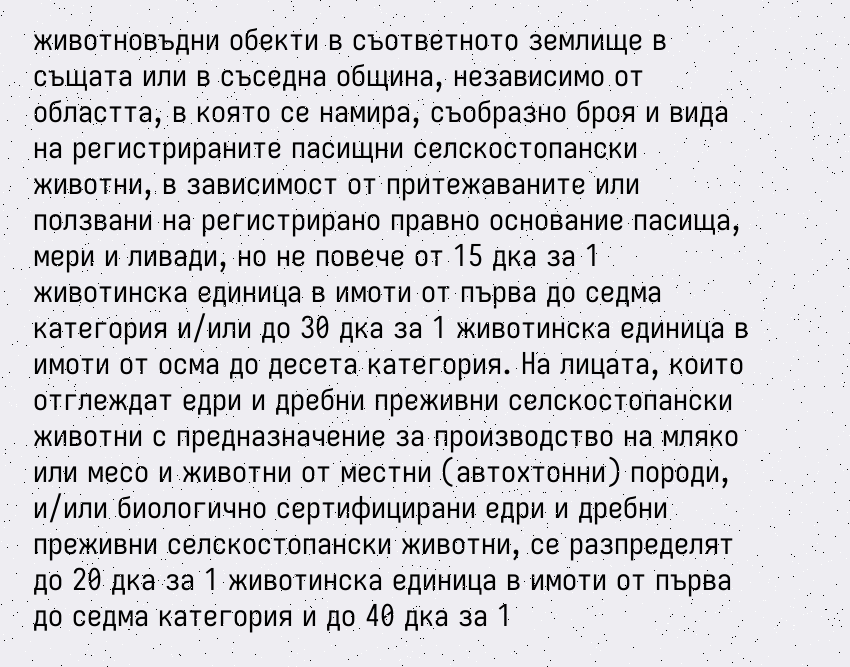животновъдни обекти в съответното землище в същата или в съседна община, независимо от областта, в която се намира, съобразно броя и вида на регистрираните пасищни селскостопански животни, в зависимост от притежаваните или ползвани на регистрирано правно основание пасища, мери и ливади, но не повече от 15 дка за 1 животинска единица в имоти от първа до седма категория и/или до 30 дка за 1 животинска единица в имоти от осма до десета категория. На лицата, които отглеждат едри и дребни преживни селскостопански животни с предназначение за производство на мляко или месо и животни от местни (автохтонни) породи, и/или биологично сертифицирани едри и дребни преживни селскостопански животни, се разпределят до 20 дка за 1 животинска единица в имоти от първа до седма категория и до 40 дка за 1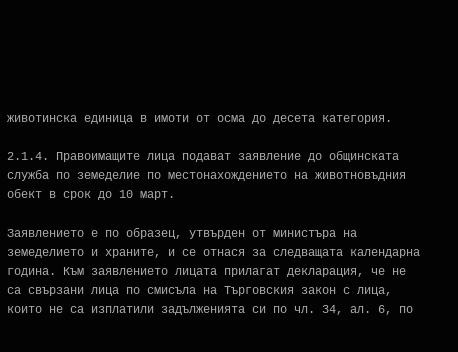животинска единица в имоти от осма до десета категория.

2.1.4. Правоимащите лица подават заявление до общинската служба по земеделие по местонахождението на животновъдния обект в срок до 10 март.

Заявлението е по образец, утвърден от министъра на земеделието и храните, и се отнася за следващата календарна година. Към заявлението лицата прилагат декларация, че не са свързани лица по смисъла на Търговския закон с лица, които не са изплатили задълженията си по чл. 34, ал. 6, по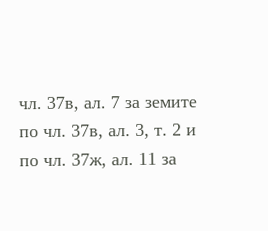чл. 37в, ал. 7 за земите по чл. 37в, ал. 3, т. 2 и по чл. 37ж, ал. 11 за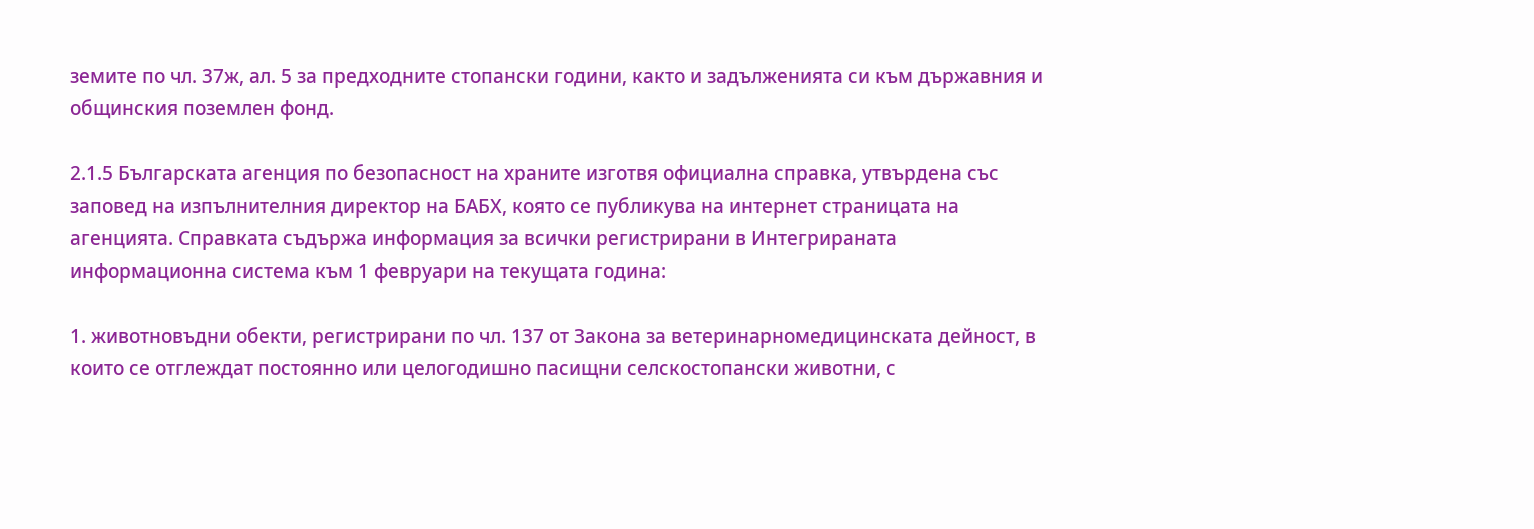земите по чл. 37ж, ал. 5 за предходните стопански години, както и задълженията си към държавния и общинския поземлен фонд.

2.1.5 Българската агенция по безопасност на храните изготвя официална справка, утвърдена със заповед на изпълнителния директор на БАБХ, която се публикува на интернет страницата на агенцията. Справката съдържа информация за всички регистрирани в Интегрираната информационна система към 1 февруари на текущата година:

1. животновъдни обекти, регистрирани по чл. 137 от Закона за ветеринарномедицинската дейност, в които се отглеждат постоянно или целогодишно пасищни селскостопански животни, с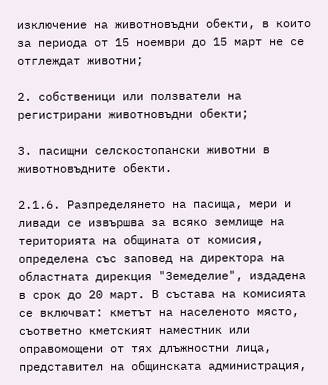изключение на животновъдни обекти, в които за периода от 15 ноември до 15 март не се отглеждат животни;

2. собственици или ползватели на регистрирани животновъдни обекти;

3. пасищни селскостопански животни в животновъдните обекти.

2.1.6. Разпределянето на пасища, мери и ливади се извършва за всяко землище на територията на общината от комисия, определена със заповед на директора на областната дирекция "Земеделие", издадена в срок до 20 март. В състава на комисията се включват: кметът на населеното място, съответно кметският наместник или оправомощени от тях длъжностни лица, представител на общинската администрация,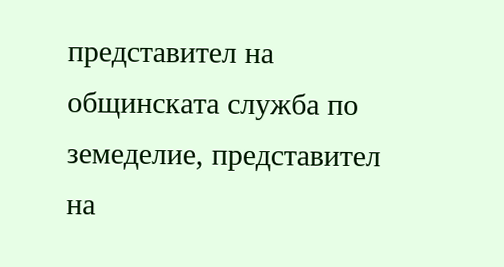представител на общинската служба по земеделие, представител на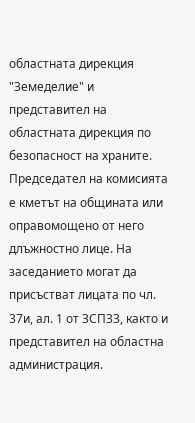областната дирекция "Земеделие" и представител на областната дирекция по безопасност на храните. Председател на комисията е кметът на общината или оправомощено от него длъжностно лице. На заседанието могат да присъстват лицата по чл. 37и, ал. 1 от ЗСПЗЗ, както и представител на областна администрация.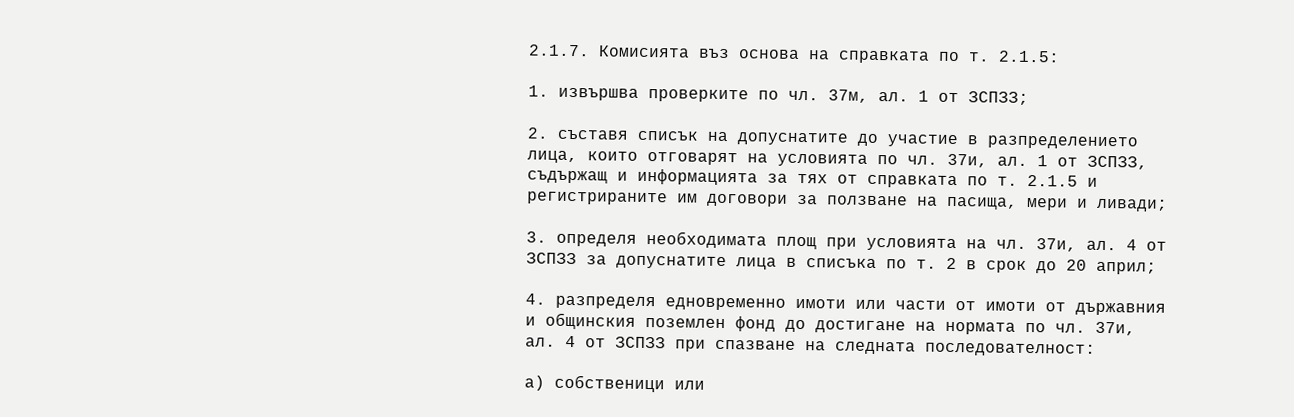2.1.7. Комисията въз основа на справката по т. 2.1.5:

1. извършва проверките по чл. 37м, ал. 1 от ЗСПЗЗ;

2. съставя списък на допуснатите до участие в разпределението лица, които отговарят на условията по чл. 37и, ал. 1 от ЗСПЗЗ, съдържащ и информацията за тях от справката по т. 2.1.5 и регистрираните им договори за ползване на пасища, мери и ливади;

3. определя необходимата площ при условията на чл. 37и, ал. 4 от ЗСПЗЗ за допуснатите лица в списъка по т. 2 в срок до 20 април;

4. разпределя едновременно имоти или части от имоти от държавния и общинския поземлен фонд до достигане на нормата по чл. 37и, ал. 4 от ЗСПЗЗ при спазване на следната последователност:

а) собственици или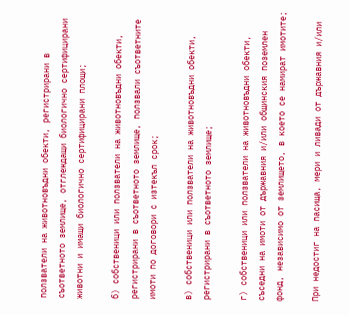ползватели на животновъдни обекти, регистрирани в съответното землище, отглеждащи биологично сертифицирани животни и имащи биологично сертифицирани площи;

б) собственици или ползватели на животновъдни обекти, регистрирани в съответното землище, ползвали съответните имоти по договори с изтекъл срок;

в) собственици или ползватели на животновъдни обекти, регистрирани в съответното землище;

г) собственици или ползватели на животновъдни обекти, съседни на имоти от държавния и/или общинския поземлен фонд, независимо от землището, в което се намират имотите;

При недостиг на пасища, мери и ливади от държавния и/или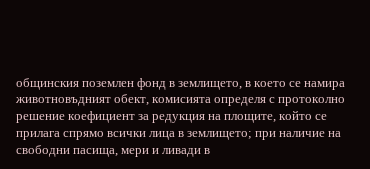общинския поземлен фонд в землището, в което се намира животновъдният обект, комисията определя с протоколно решение коефициент за редукция на площите, който се прилага спрямо всички лица в землището; при наличие на свободни пасища, мери и ливади в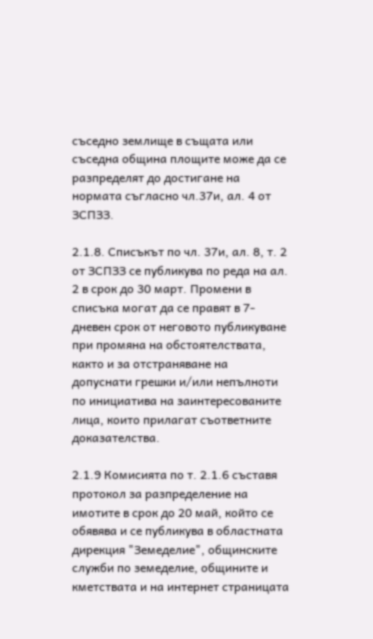съседно землище в същата или съседна община площите може да се разпределят до достигане на нормата съгласно чл.37и, ал. 4 от ЗСПЗЗ.

2.1.8. Списъкът по чл. 37и, ал. 8, т. 2 от ЗСПЗЗ се публикува по реда на ал. 2 в срок до 30 март. Промени в списъка могат да се правят в 7-дневен срок от неговото публикуване при промяна на обстоятелствата, както и за отстраняване на допуснати грешки и/или непълноти по инициатива на заинтересованите лица, които прилагат съответните доказателства.

2.1.9 Комисията по т. 2.1.6 съставя протокол за разпределение на имотите в срок до 20 май, който се обявява и се публикува в областната дирекция "Земеделие", общинските служби по земеделие, общините и кметствата и на интернет страницата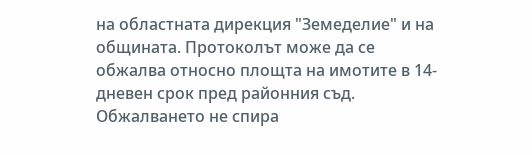на областната дирекция "Земеделие" и на общината. Протоколът може да се обжалва относно площта на имотите в 14-дневен срок пред районния съд. Обжалването не спира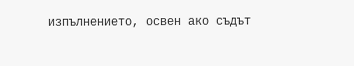изпълнението, освен ако съдът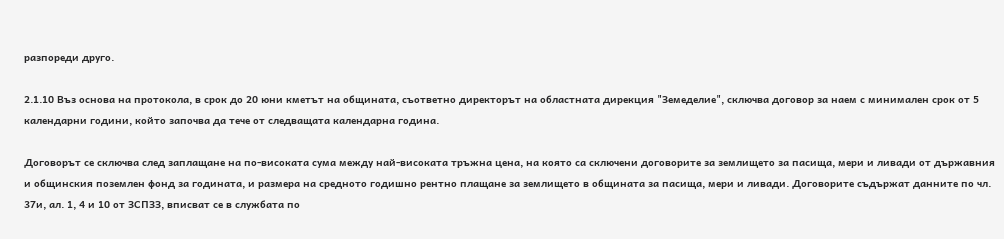разпореди друго.

2.1.10 Въз основа на протокола, в срок до 20 юни кметът на общината, съответно директорът на областната дирекция "Земеделие", сключва договор за наем с минимален срок от 5 календарни години, който започва да тече от следващата календарна година.

Договорът се сключва след заплащане на по-високата сума между най-високата тръжна цена, на която са сключени договорите за землището за пасища, мери и ливади от държавния и общинския поземлен фонд за годината, и размера на средното годишно рентно плащане за землището в общината за пасища, мери и ливади. Договорите съдържат данните по чл. 37и, ал. 1, 4 и 10 от ЗСПЗЗ, вписват се в службата по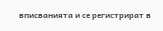вписванията и се регистрират в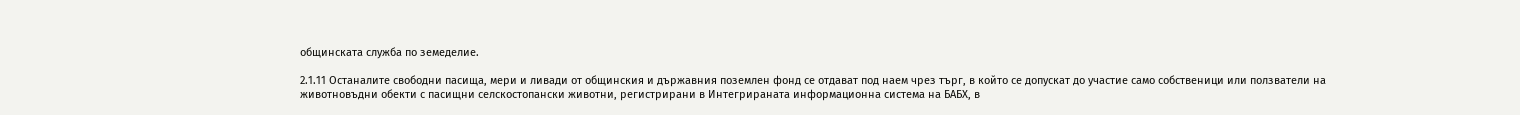общинската служба по земеделие.

2.1.11 Останалите свободни пасища, мери и ливади от общинския и държавния поземлен фонд се отдават под наем чрез търг, в който се допускат до участие само собственици или ползватели на животновъдни обекти с пасищни селскостопански животни, регистрирани в Интегрираната информационна система на БАБХ, в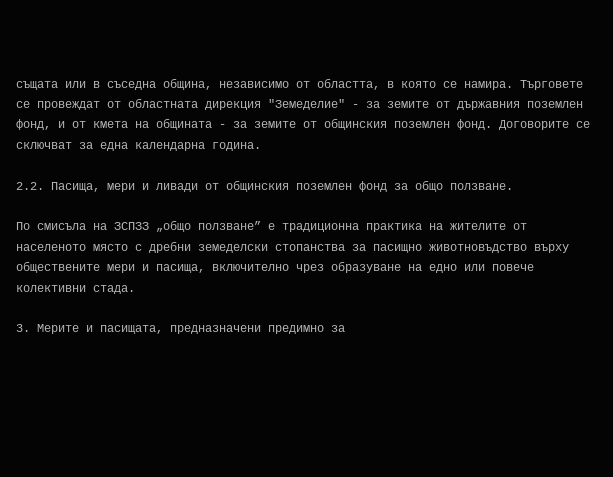същата или в съседна община, независимо от областта, в която се намира. Търговете се провеждат от областната дирекция "Земеделие" - за земите от държавния поземлен фонд, и от кмета на общината - за земите от общинския поземлен фонд. Договорите се сключват за една календарна година.

2.2. Пасища, мери и ливади от общинския поземлен фонд за общо ползване.

По смисъла на ЗСПЗЗ „общо ползване” е традиционна практика на жителите от населеното място с дребни земеделски стопанства за пасищно животновъдство върху обществените мери и пасища, включително чрез образуване на едно или повече колективни стада.

3. Мерите и пасищата, предназначени предимно за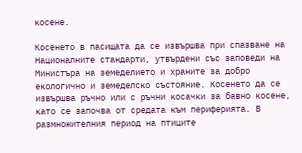косене.

Косенето в пасищата да се извършва при спазване на  Националните стандарти, утвърдени със заповеди на Министъра на земеделието и храните за добро екологично и земеделско състояние. Косенето да се извършва ръчно или с ръчни косачки за бавно косене, като се започва от средата към периферията. В размножителния период на птиците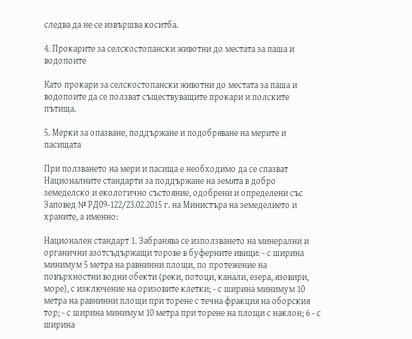следва да не се извършва коситба.

4. Прокарите за селскостопански животни до местата за паша и водопоите

Като прокари за селскостопански животни до местата за паша и водопоите да се ползват съществуващите прокари и полските пътища.

5. Мерки за опазване, поддържане и подобряване на мерите и пасищата

При ползването на мери и пасища е необходимо да се спазват Националните стандарти за поддържане на земята в добро земеделско и екологично състояние, одобрени и определени със Заповед № РД09-122/23.02.2015 г. на Министъра на земеделието и храните, а именно:

Национален стандарт 1. Забранява се използването на минерални и органични азотсъдържащи торове в буферните ивици: - с ширина минимум 5 метра на равнинни площи, по протежение на повърхностни водни обекти (реки, потоци, канали, езера, язовири, море), с изключение на оризовите клетки; - с ширина минимум 10 метра на равнинни площи при торене с течна фракция на оборския тор; - с ширина минимум 10 метра при торене на площи с наклон; 6 - с ширина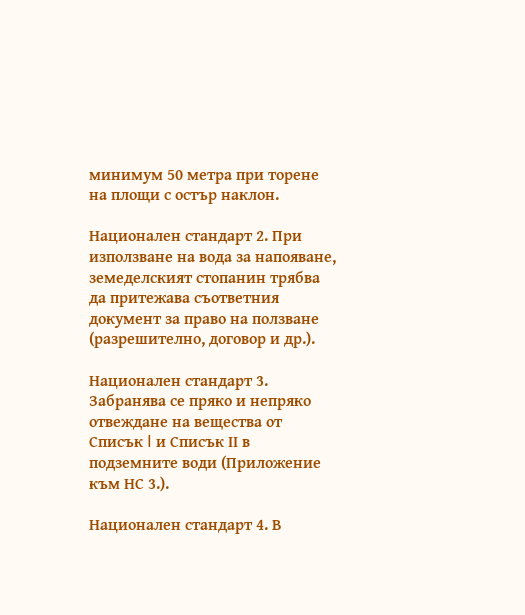минимум 50 метра при торене на площи с остър наклон.

Национален стандарт 2. При използване на вода за напояване, земеделският стопанин трябва да притежава съответния документ за право на ползване (разрешително, договор и др.).

Национален стандарт 3. Забранява се пряко и непряко отвеждане на вещества от Списък I и Списък ІI в подземните води (Приложение към НС 3.).

Национален стандарт 4. В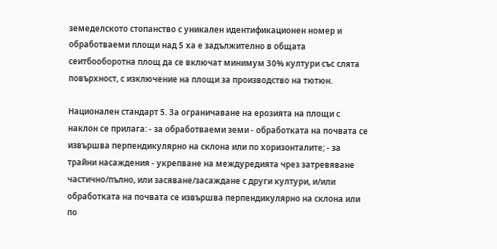земеделското стопанство с уникален идентификационен номер и обработваеми площи над 5 ха е задължително в общата сеитбооборотна площ да се включат минимум 30% култури със слята повърхност, с изключение на площи за производство на тютюн.

Национален стандарт 5. За ограничаване на ерозията на площи с наклон се прилага: - за обработваеми земи - обработката на почвата се извършва перпендикулярно на склона или по хоризонталите; - за трайни насаждения - укрепване на междуредията чрез затревяване частично/пълно, или засяване/засаждане с други култури, и/или обработката на почвата се извършва перпендикулярно на склона или по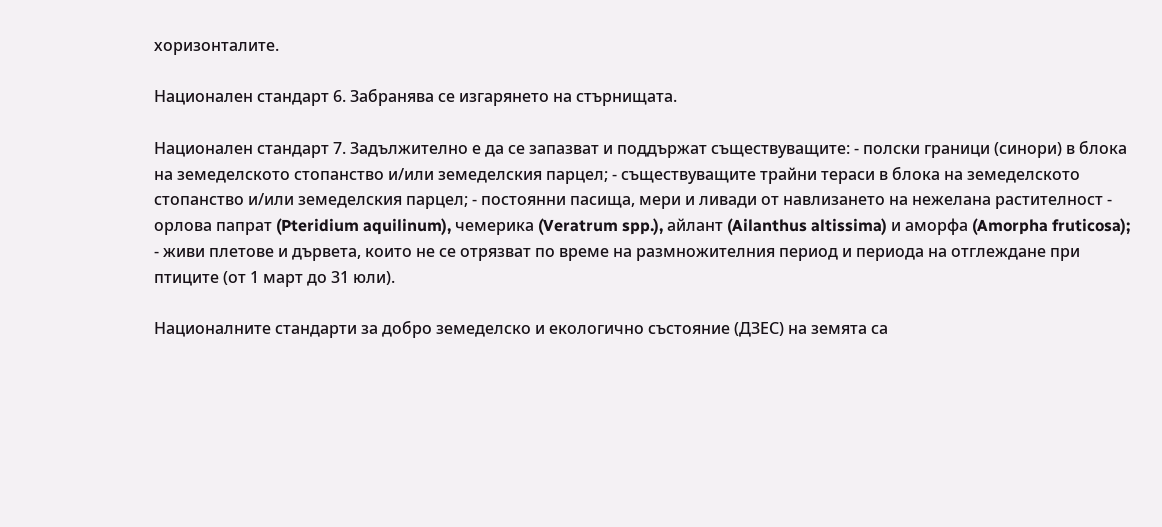хоризонталите.

Национален стандарт 6. Забранява се изгарянето на стърнищата.

Национален стандарт 7. Задължително е да се запазват и поддържат съществуващите: - полски граници (синори) в блока на земеделското стопанство и/или земеделския парцел; - съществуващите трайни тераси в блока на земеделското стопанство и/или земеделския парцел; - постоянни пасища, мери и ливади от навлизането на нежелана растителност - орлова папрат (Pteridium aquilinum), чемерика (Veratrum spp.), айлант (Ailanthus altissima) и аморфа (Amorpha fruticosa); - живи плетове и дървета, които не се отрязват по време на размножителния период и периода на отглеждане при птиците (от 1 март до 31 юли).

Националните стандарти за добро земеделско и екологично състояние (ДЗЕС) на земята са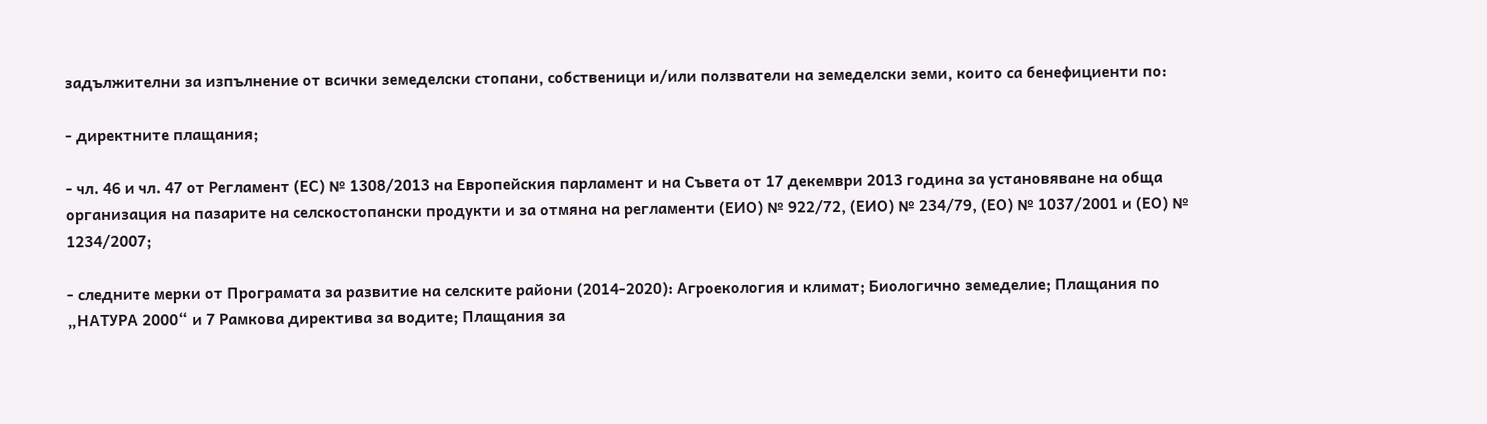задължителни за изпълнение от всички земеделски стопани, собственици и/или ползватели на земеделски земи, които са бенефициенти по:

- директните плащания;

- чл. 46 и чл. 47 от Регламент (ЕС) № 1308/2013 на Европейския парламент и на Съвета от 17 декември 2013 година за установяване на обща организация на пазарите на селскостопански продукти и за отмяна на регламенти (ЕИО) № 922/72, (ЕИО) № 234/79, (ЕО) № 1037/2001 и (ЕО) № 1234/2007;

- следните мерки от Програмата за развитие на селските райони (2014-2020): Агроекология и климат; Биологично земеделие; Плащания по „НАТУРА 2000“ и 7 Рамкова директива за водите; Плащания за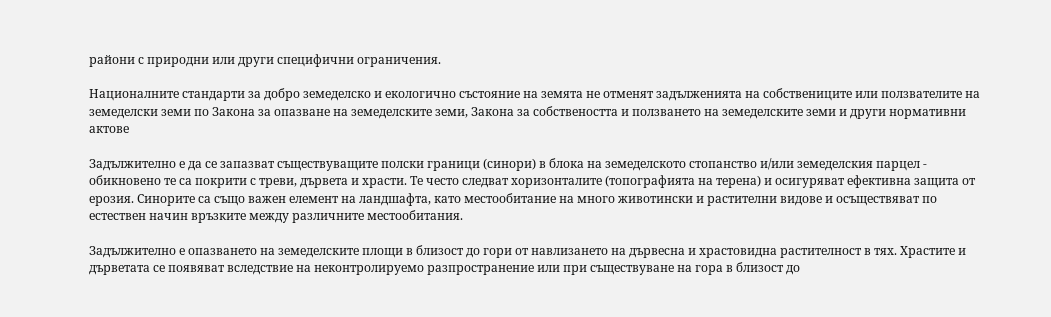райони с природни или други специфични ограничения.

Националните стандарти за добро земеделско и екологично състояние на земята не отменят задълженията на собствениците или ползвателите на земеделски земи по Закона за опазване на земеделските земи, Закона за собствеността и ползването на земеделските земи и други нормативни актове

Задължително е да се запазват съществуващите полски граници (синори) в блока на земеделското стопанство и/или земеделския парцел - обикновено те са покрити с треви, дървета и храсти. Те често следват хоризонталите (топографията на терена) и осигуряват ефективна защита от ерозия. Синорите са също важен елемент на ландшафта, като местообитание на много животински и растителни видове и осъществяват по естествен начин връзките между различните местообитания.

Задължително е опазването на земеделските площи в близост до гори от навлизането на дървесна и храстовидна растителност в тях. Храстите и дърветата се появяват вследствие на неконтролируемо разпространение или при съществуване на гора в близост до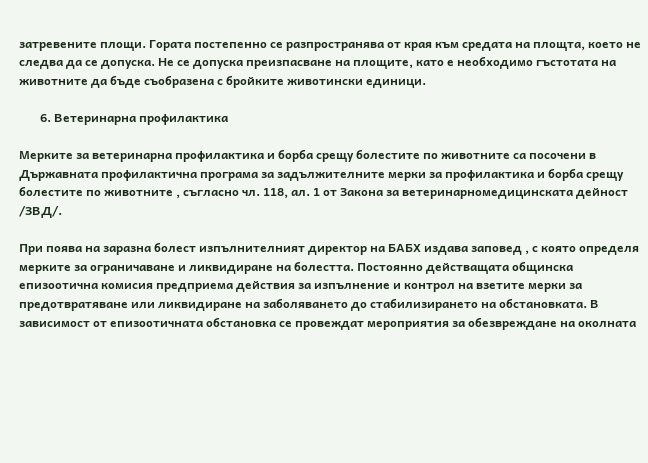затревените площи. Гората постепенно се разпространява от края към средата на площта, което не следва да се допуска. Не се допуска преизпасване на площите, като е необходимо гъстотата на животните да бъде съобразена с бройките животински единици.

       6. Ветеринарна профилактика

Мерките за ветеринарна профилактика и борба срещу болестите по животните са посочени в Държавната профилактична програма за задължителните мерки за профилактика и борба срещу болестите по животните , съгласно чл. 118, ал. 1 от Закона за ветеринарномедицинската дейност /ЗВД/.

При поява на заразна болест изпълнителният директор на БАБХ издава заповед , с която определя мерките за ограничаване и ликвидиране на болестта. Постоянно действащата общинска епизоотична комисия предприема действия за изпълнение и контрол на взетите мерки за предотвратяване или ликвидиране на заболяването до стабилизирането на обстановката. В зависимост от епизоотичната обстановка се провеждат мероприятия за обезвреждане на околната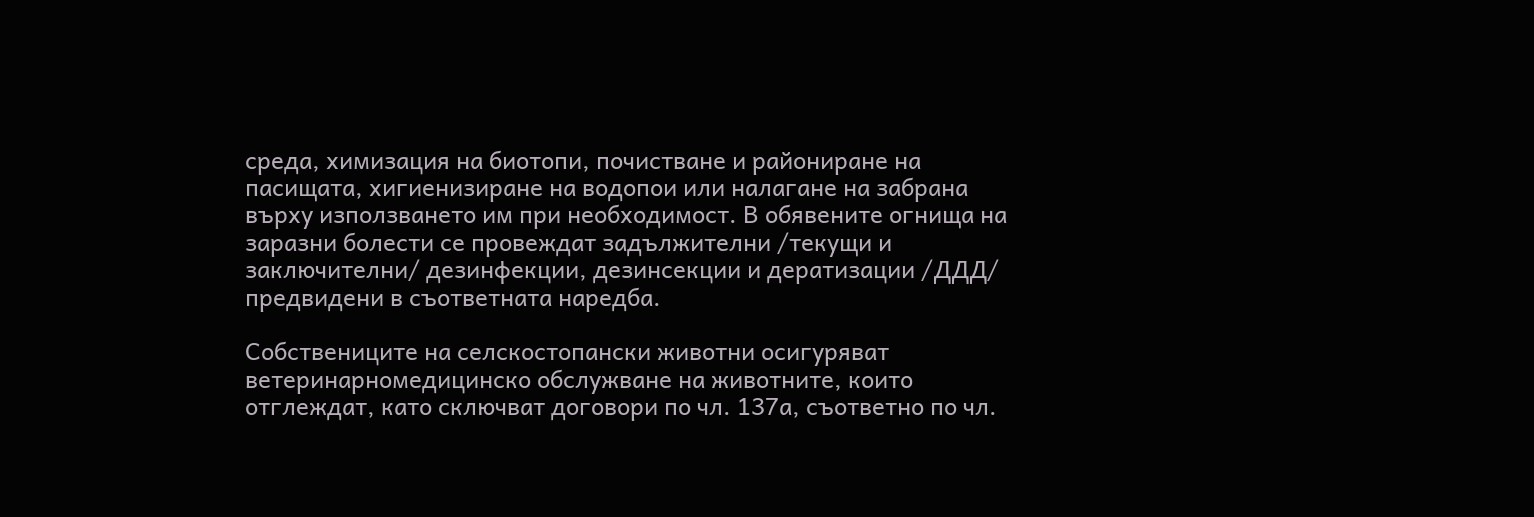среда, химизация на биотопи, почистване и райониране на пасищата, хигиенизиране на водопои или налагане на забрана върху използването им при необходимост. В обявените огнища на заразни болести се провеждат задължителни /текущи и заключителни/ дезинфекции, дезинсекции и дератизации /ДДД/ предвидени в съответната наредба.

Собствениците на селскостопански животни осигуряват ветеринарномедицинско обслужване на животните, които отглеждат, като сключват договори по чл. 137а, съответно по чл.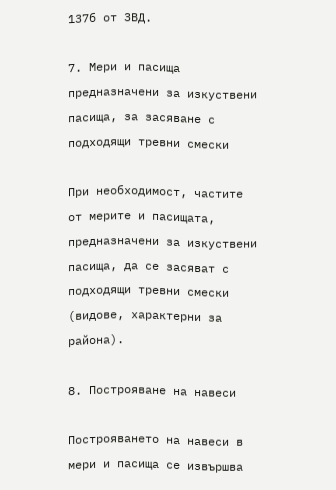137б от ЗВД.

7. Мери и пасища предназначени за изкуствени пасища, за засяване с подходящи тревни смески

При необходимост, частите от мерите и пасищата, предназначени за изкуствени пасища, да се засяват с подходящи тревни смески (видове, характерни за района).

8. Построяване на навеси

Построяването на навеси в мери и пасища се извършва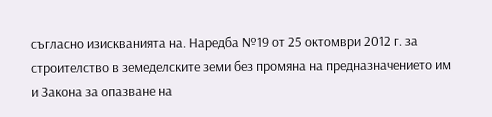съгласно изискванията на. Наредба №19 от 25 октомври 2012 г. за строителство в земеделските земи без промяна на предназначението им и Закона за опазване на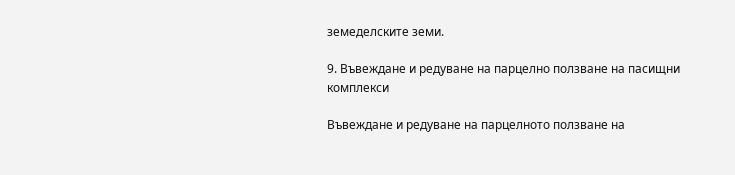земеделските земи.

9. Въвеждане и редуване на парцелно ползване на пасищни комплекси

Въвеждане и редуване на парцелното ползване на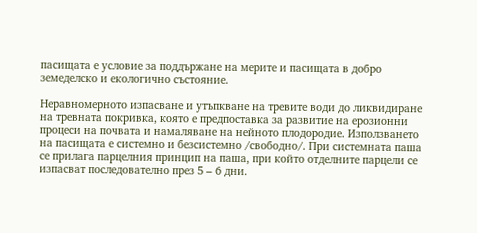пасищата е условие за поддържане на мерите и пасищата в добро земеделско и екологично състояние.

Неравномерното изпасване и утъпкване на тревите води до ликвидиране на тревната покривка, която е предпоставка за развитие на ерозионни процеси на почвата и намаляване на нейното плодородие. Използването на пасищата е системно и безсистемно /свободно/. При системната паша се прилага парцелния принцип на паша, при който отделните парцели се изпасват последователно през 5 – 6 дни.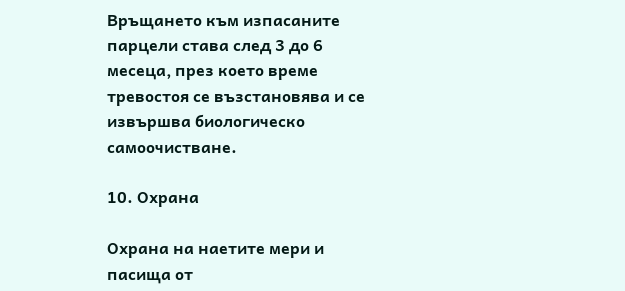Връщането към изпасаните парцели става след 3 до 6 месеца, през което време тревостоя се възстановява и се извършва биологическо самоочистване.

10. Охрана

Охрана на наетите мери и пасища от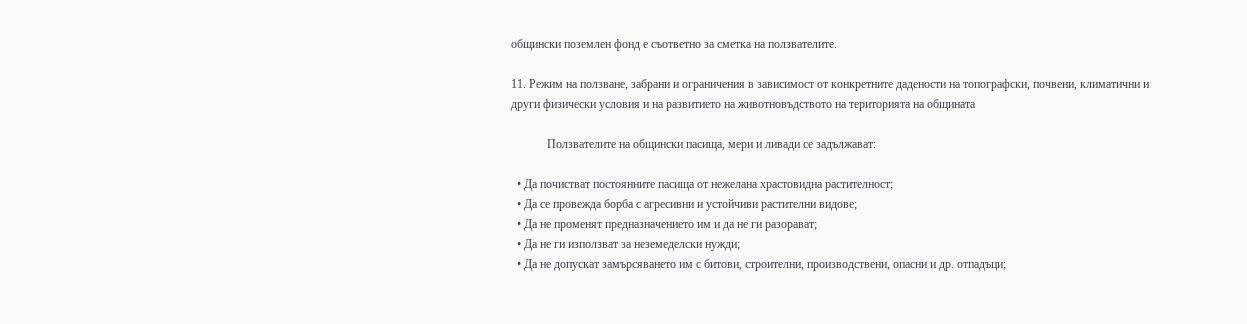общински поземлен фонд е съответно за сметка на ползвателите.

11. Режим на ползване, забрани и ограничения в зависимост от конкретните дадености на топографски, почвени, климатични и други физически условия и на развитието на животновъдството на територията на общината

            Ползвателите на общински пасища, мери и ливади се задължават:

  • Да почистват постоянните пасища от нежелана храстовидна растителност;
  • Да се провежда борба с агресивни и устойчиви растителни видове;
  • Да не променят предназначението им и да не ги разорават;
  • Да не ги използват за неземеделски нужди;
  • Да не допускат замърсяването им с битови, строителни, производствени, опасни и др. отпадъци;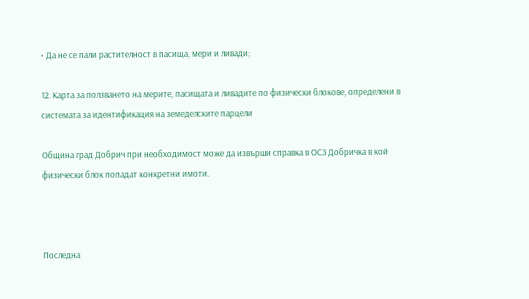• Да не се пали растителност в пасища, мери и ливади;

12. Карта за ползването на мерите, пасищата и ливадите по физически блокове, определени в системата за идентификация на земеделските парцели

Община град Добрич при необходимост може да извърши справка в ОСЗ Добричка в кой физически блок попадат конкретни имоти.



Последна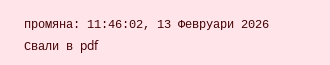промяна: 11:46:02, 13 Февруари 2026
Свали в pdf